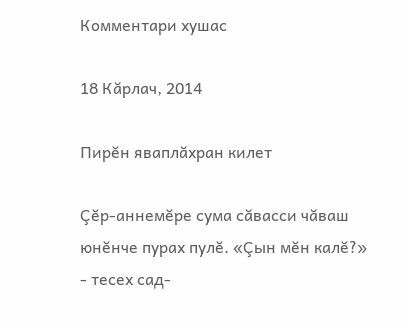Комментари хушас

18 Кăрлач, 2014

Пирĕн яваплăхран килет

Çĕр-аннемĕре сума сăвасси чăваш юнĕнче пурах пулĕ. «Çын мĕн калĕ?» - тесех сад-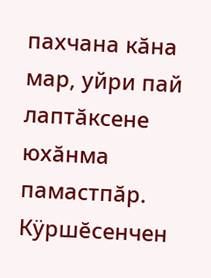пахчана кăна мар, уйри пай лаптăксене юхăнма памастпăр. Кÿршĕсенчен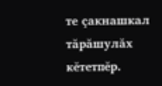те çакнашкал тăрăшулăх кĕтетпĕр.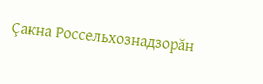Çакна Россельхознадзорăн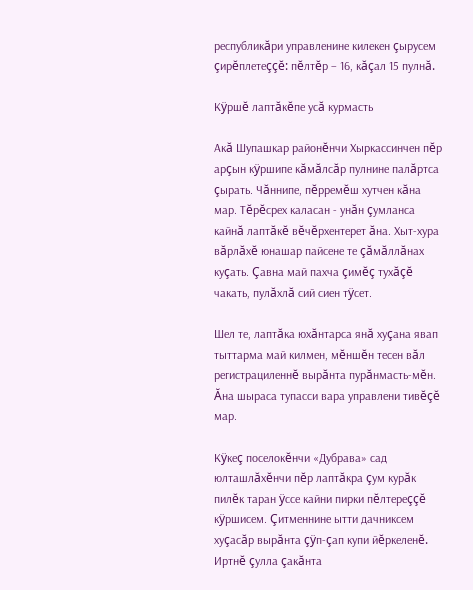республикăри управленине килекен çырусем çирĕплетеççĕ: пĕлтĕр – 16, кăçал 15 пулнă.

Кÿршĕ лаптăкĕпе усă курмасть

Акă Шупашкар районĕнчи Хыркассинчен пĕр арçын кÿршипе кăмăлсăр пулнине палăртса çырать. Чăннипе, пĕрремĕш хутчен кăна мар. Тĕрĕсрех каласан - унăн çумланса кайнă лаптăкĕ вĕчĕрхентерет ăна. Хыт-хура вăрлăхĕ юнашар пайсене те çăмăллăнах куçать. Çавна май пахча çимĕç тухăçĕ чакать, пулăхлă сий сиен тÿсет.

Шел те, лаптăка юхăнтарса янă хуçана явап тыттарма май килмен, мĕншĕн тесен вăл регистрациленнĕ вырăнта пурăнмасть-мĕн. Ăна шыраса тупасси вара управлени тивĕçĕ мар.

Кÿкеç поселокĕнчи «Дубрава» сад юлташлăхĕнчи пĕр лаптăкра çум курăк пилĕк таран ÿссе кайни пирки пĕлтереççĕ кÿршисем. Çитменнине ытти дачниксем хуçасăр вырăнта çÿп-çап купи йĕркеленĕ. Иртнĕ çулла çакăнта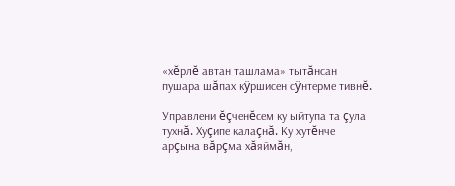«хĕрлĕ автан ташлама» тытăнсан пушара шăпах кÿршисен сÿнтерме тивнĕ.

Управлени ĕçченĕсем ку ыйтупа та çула тухнă. Хуçипе калаçнă. Ку хутĕнче арçына вăрçма хăяймăн,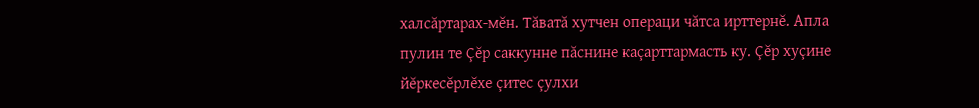халсăртарах-мĕн. Тăватă хутчен операци чăтса ирттернĕ. Апла пулин те Çĕр саккунне пăснине каçарттармасть ку. Çĕр хуçине йĕркесĕрлĕхе çитес çулхи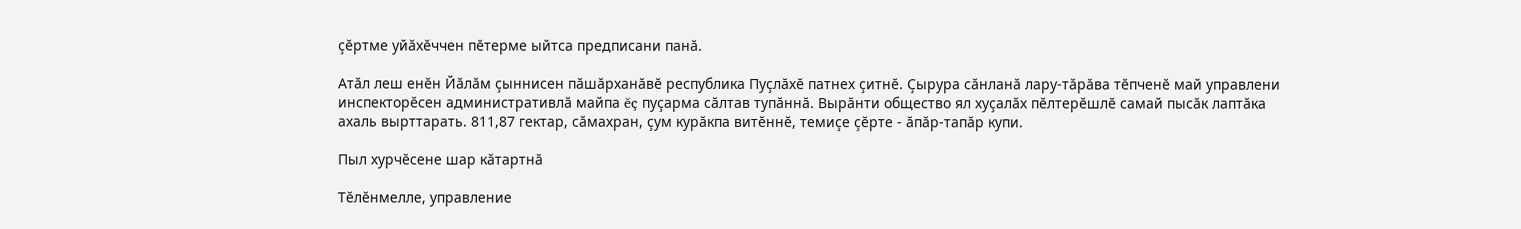çĕртме уйăхĕччен пĕтерме ыйтса предписани панă.

Атăл леш енĕн Йăлăм çыннисен пăшăрханăвĕ республика Пуçлăхĕ патнех çитнĕ. Çырура сăнланă лару-тăрăва тĕпченĕ май управлени инспекторĕсен административлă майпа ĕç пуçарма сăлтав тупăннă. Вырăнти общество ял хуçалăх пĕлтерĕшлĕ самай пысăк лаптăка ахаль вырттарать. 811,87 гектар, сăмахран, çум курăкпа витĕннĕ, темиçе çĕрте - ăпăр-тапăр купи.

Пыл хурчĕсене шар кăтартнă

Тĕлĕнмелле, управление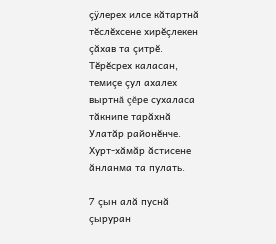çÿлерех илсе кăтартнă тĕслĕхсене хирĕçлекен çăхав та çитрĕ. Тĕрĕсрех каласан, темиçе çул ахалех выртнă çĕре сухаласа тăкнипе тарăхнă Улатăр районĕнче. Хурт-хăмăр ăстисене ăнланма та пулать.

7 çын алă пуснă çыруран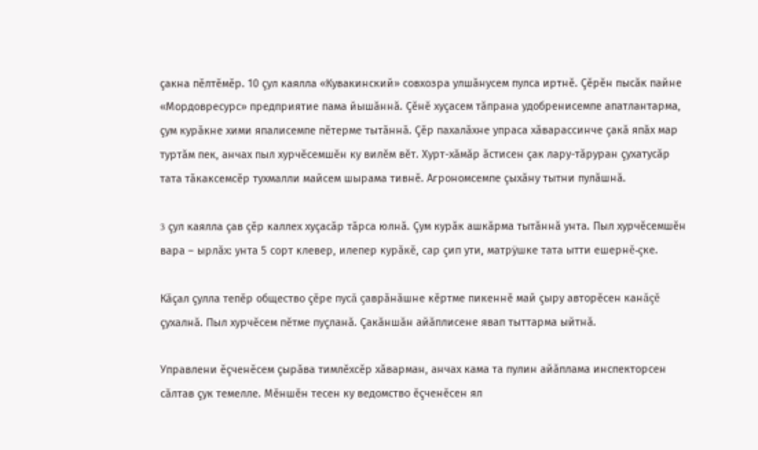çакна пĕлтĕмĕр. 10 çул каялла «Кувакинский» совхозра улшăнусем пулса иртнĕ. Çĕрĕн пысăк пайне «Мордовресурс» предприятие пама йышăннă. Çĕнĕ хуçасем тăпрана удобренисемпе апатлантарма, çум курăкне хими япалисемпе пĕтерме тытăннă. Çĕр пахалăхне упраса хăварассинче çакă япăх мар туртăм пек, анчах пыл хурчĕсемшĕн ку вилĕм вĕт. Хурт-хăмăр ăстисен çак лару-тăруран çухатусăр тата тăкаксемсĕр тухмалли майсем шырама тивнĕ. Агрономсемпе çыхăну тытни пулăшнă.

3 çул каялла çав çĕр каллех хуçасăр тăрса юлнă. Çум курăк ашкăрма тытăннă унта. Пыл хурчĕсемшĕн вара – ырлăх: унта 5 сорт клевер, илепер курăкĕ, сар çип ути, матрÿшке тата ытти ешернĕ-çке.

Кăçал çулла тепĕр общество çĕре пусă çаврăнăшне кĕртме пикеннĕ май çыру авторĕсен канăçĕ çухалнă. Пыл хурчĕсем пĕтме пуçланă. Çакăншăн айăплисене явап тыттарма ыйтнă.

Управлени ĕçченĕсем çырăва тимлĕхсĕр хăварман, анчах кама та пулин айăплама инспекторсен сăлтав çук темелле. Мĕншĕн тесен ку ведомство ĕçченĕсен ял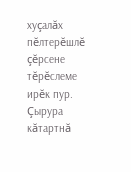хуçалăх пĕлтерĕшлĕ çĕрсене тĕрĕслеме ирĕк пур. Çырура кăтартнă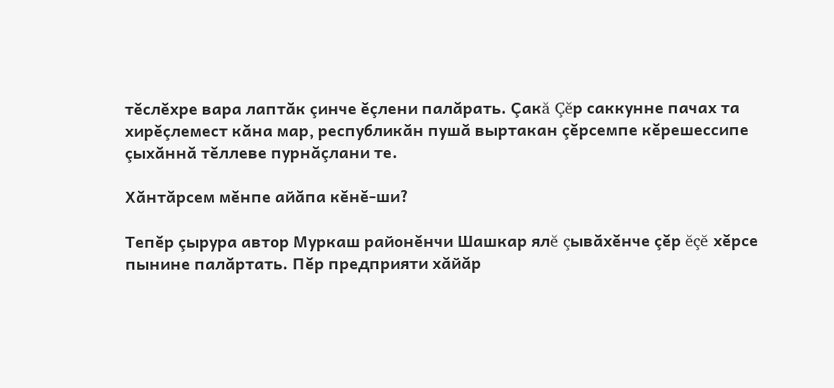тĕслĕхре вара лаптăк çинче ĕçлени палăрать. Çакă Çĕр саккунне пачах та хирĕçлемест кăна мар, республикăн пушă выртакан çĕрсемпе кĕрешессипе çыхăннă тĕллеве пурнăçлани те.

Хăнтăрсем мĕнпе айăпа кĕнĕ-ши?

Тепĕр çырура автор Муркаш районĕнчи Шашкар ялĕ çывăхĕнче çĕр ĕçĕ хĕрсе пынине палăртать. Пĕр предприяти хăйăр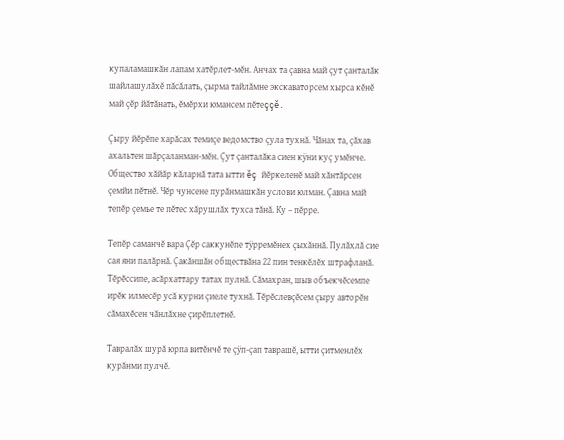купаламашкăн лапам хатĕрлет-мĕн. Анчах та çавна май çут çанталăк шайлашулăхĕ пăсăлать, çырма тайлăмне экскаваторсем хырса кĕнĕ май çĕр йăтăнать, ĕмĕрхи юмансем пĕтеççĕ.

Çыру йĕрĕпе харăсах темиçе ведомство çула тухнă. Чăнах та, çăхав ахальтен шăрçаланман-мĕн. Çут çанталăка сиен кÿни куç умĕнче. Общество хăйăр кăларнă тата ытти ĕç йĕркеленĕ май хăнтăрсен çемйи пĕтнĕ. Чĕр чунсене пурăнмашкăн услови юлман. Çавна май тепĕр çемье те пĕтес хăрушлăх тухса тăнă. Ку – пĕрре.

Тепĕр саманчĕ вара Çĕр саккунĕпе тÿрремĕнех çыхăннă. Пулăхлă сие сая яни палăрнă. Çакăншăн обществăна 22 пин тенкĕлĕх штрафланă. Тĕрĕссипе, асăрхаттару татах пулнă. Сăмахран, шыв объекчĕсемпе ирĕк илмесĕр усă курни çиеле тухнă. Тĕрĕслевçĕсем çыру авторĕн сăмахĕсен чăнлăхне çирĕплетнĕ.

Тавралăх шурă юрпа витĕнчĕ те çÿп-çап таврашĕ, ытти çитменлĕх курăнми пулчĕ.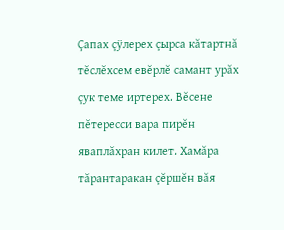Çапах çÿлерех çырса кăтартнă тĕслĕхсем евĕрлĕ самант урăх çук теме иртерех. Вĕсене пĕтересси вара пирĕн яваплăхран килет. Хамăра тăрантаракан çĕршĕн вăя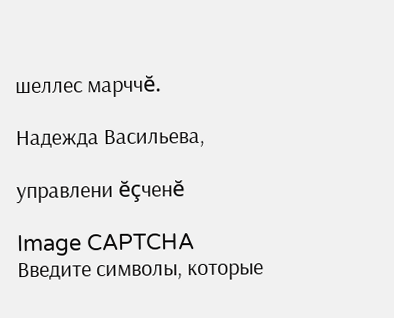шеллес марччĕ.

Надежда Васильева,

управлени ĕçченĕ

Image CAPTCHA
Введите символы, которые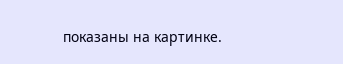показаны на картинке.